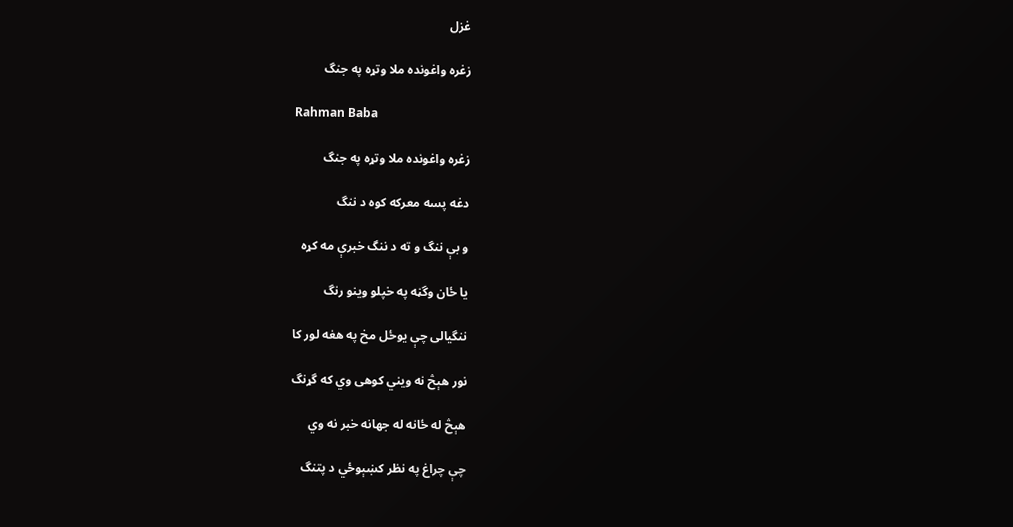غزل

زغره واغونده ملا وتړه په جنگ

Rahman Baba

زغره واغونده ملا وتړه په جنگ

دغه پسه معرکه کوه د ننگ

و بې ننگ و ته د ننگ خبرې مه کړه

يا ځان وگڼه په خپلو وينو رنگ

ننگيالی چې يوځل مخ په هغه لور کا

نور هېڅ نه ويني کوهی وي که گړنگ

هېڅ له ځانه له جهانه خبر نه وي

چې چراغ په نظر کښېوځي د پتنگ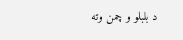د بلبلو و چمن وته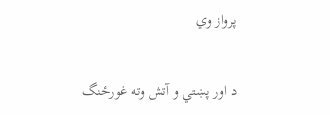پرواز وي

د اور پښتي و آتش وته غورځنگ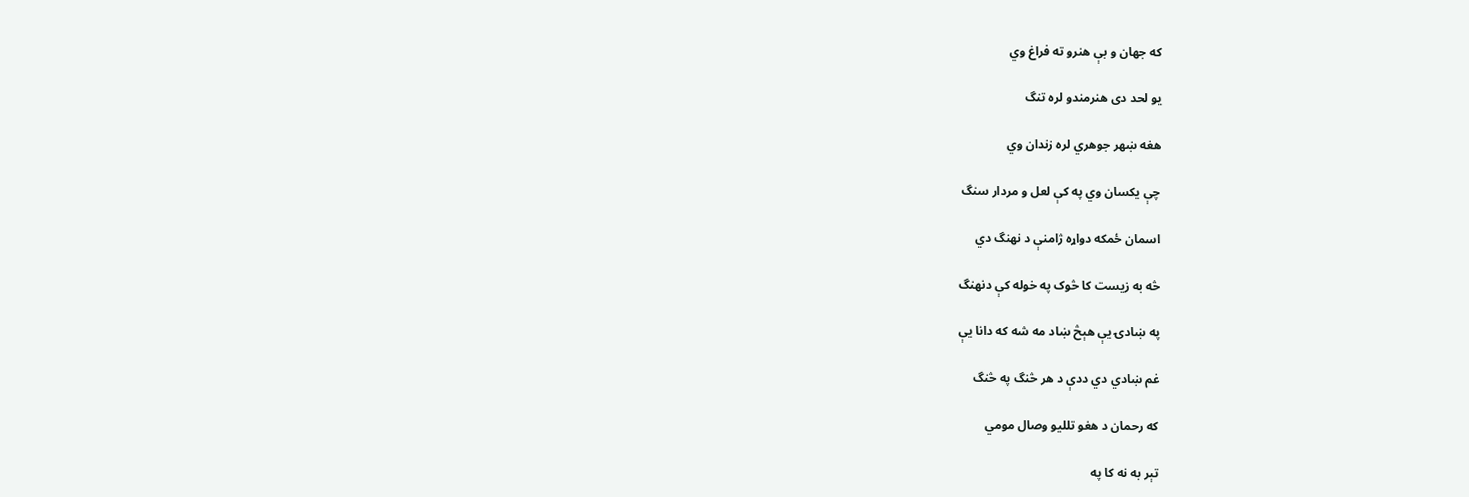که جهان و بې هنرو ته فراغ وي

يو لحد دی هنرمندو لره تنگ

هغه ښهر جوهري لره زندان وي

چې يکسان وي په کې لعل و مردار سنگ

اسمان ځمکه دواړه ژامنې د نهنگ دي

څه به زيست کا څوک په خوله کې دنهنگ

په ښادۍ يې هېڅ ښاد مه شه که دانا يې

غم ښادي دي ددې د هر څنگ په څنگ

که رحمان د هغو تلليو وصال مومي

تېر به نه کا په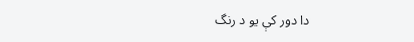دا دور کې يو د رنگ